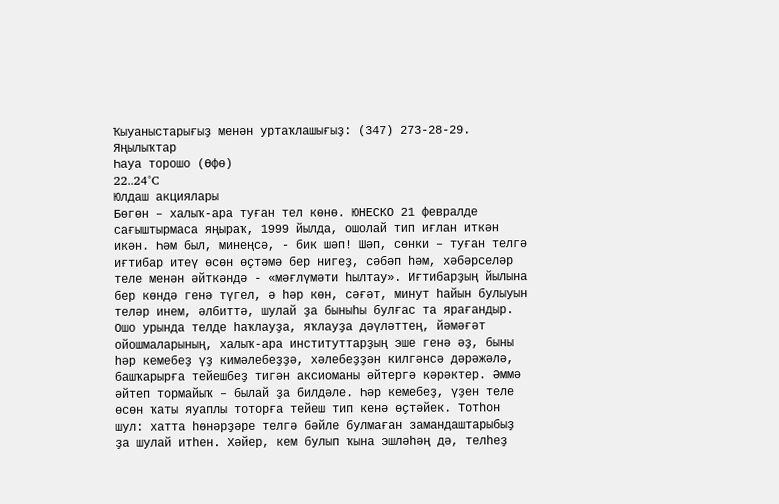Ҡыуаныстарығыҙ менән уртаҡлашығыҙ: (347) 273-28-29.
Яңылыҡтар
Һауа торошо (Өфө)
22..24°C
Юлдаш акциялары
Бөгөн – халыҡ-ара туған тел көнө. ЮНЕСКО 21 февралде сағыштырмаса яңыраҡ, 1999 йылда, ошолай тип иғлан иткән икән. Һәм был, минеңсә, - бик шәп! Шәп, сөнки – туған телгә иғтибар итеү өсөн өҫтәмә бер нигеҙ, сәбәп һәм, хәбәрселәр теле менән әйткәндә - «мәғлүмәти һылтау». Иғтибарҙың йылына бер көндә генә түгел, ә һәр көн, сәғәт, минут һайын булыуын теләр инем, әлбиттә, шулай ҙа быныһы булғас та ярағандыр. Ошо урында телде һаҡлауҙа, яҡлауҙа дәүләттең, йәмәғәт ойошмаларының, халыҡ-ара институттарҙың эше генә әҙ, быны һәр кемебеҙ үҙ кимәлебеҙҙә, хәлебеҙҙән килгәнсә дәрәжәлә, башҡарырға тейешбеҙ тигән аксиоманы әйтергә кәрәктер. Әммә әйтеп тормайыҡ – былай ҙа билдәле. Һәр кемебеҙ, үҙен теле өсөн ҡаты яуаплы тоторға тейеш тип кенә өҫтәйек. Тотһон шул: хатта һөнәрҙәре телгә бәйле булмаған замандаштарыбыҙ ҙа шулай итһен. Хәйер, кем булып ҡына эшләһәң дә, телһеҙ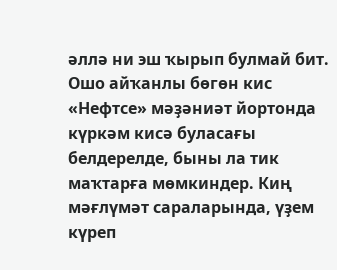әллә ни эш ҡырып булмай бит.
Ошо айҡанлы бөгөн кис «Нефтсе» мәҙәниәт йортонда күркәм кисә буласағы белдерелде, быны ла тик маҡтарға мөмкиндер. Киң мәғлүмәт сараларында, үҙем күреп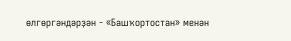өлгөргәндәрҙән - «Башҡортостан» менән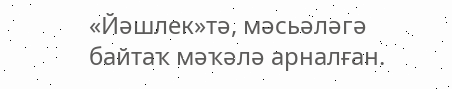«Йәшлек»тә, мәсьәләгә байтаҡ мәҡәлә арналған.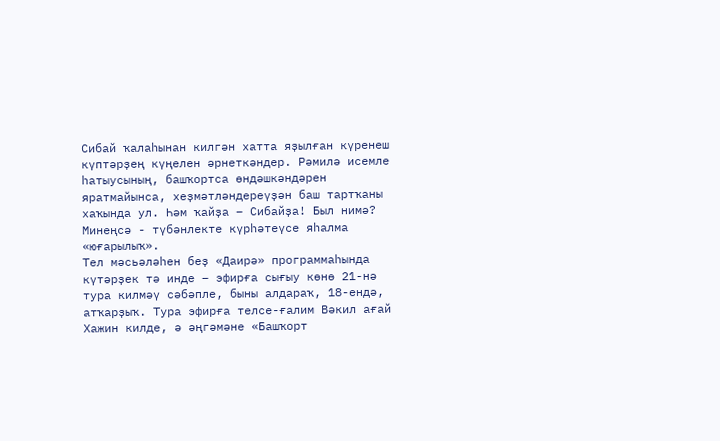Сибай ҡалаһынан килгән хатта яҙылған күренеш күптәрҙең күңелен әрнеткәндер. Рәмилә исемле һатыусының, башҡортса өндәшкәндәрен яратмайынса, хеҙмәтләндереүҙән баш тартҡаны хаҡында ул. Һәм ҡайҙа – Сибайҙа! Был нимә? Минеңсә - түбәнлекте күрһәтеүсе яһалма «юғарылыҡ».
Тел мәсьәләһен беҙ «Даирә» программаһында күтәрҙек тә инде – эфирға сығыу көнө 21-нә тура килмәү сәбәпле, быны алдараҡ, 18-ендә, атҡарҙыҡ. Тура эфирға телсе-ғалим Вәкил ағай Хажин килде, ә әңгәмәне «Башҡорт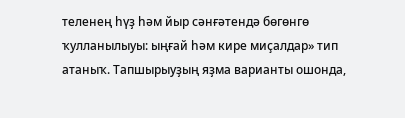теленең һүҙ һәм йыр сәнғәтендә бөгөнгө ҡулланылыуы: ыңғай һәм кире миҫалдар» тип атаныҡ. Тапшырыуҙың яҙма варианты ошонда,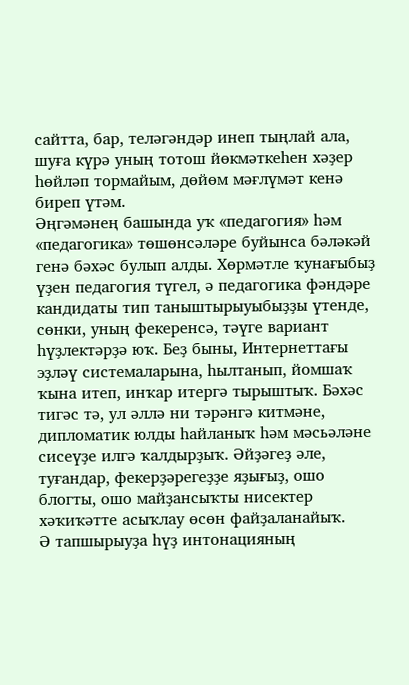сайтта, бар, теләгәндәр инеп тыңлай ала, шуға күрә уның тотош йөкмәткеһен хәҙер һөйләп тормайым, дөйөм мәғлүмәт кенә биреп үтәм.
Әңгәмәнең башында уҡ «педагогия» һәм «педагогика» төшөнсәләре буйынса бәләкәй генә бәхәс булып алды. Хөрмәтле ҡунағыбыҙ үҙен педагогия түгел, ә педагогика фәндәре кандидаты тип таныштырыуыбыҙҙы үтенде, сөнки, уның фекеренсә, тәүге вариант һүҙлектәрҙә юҡ. Беҙ быны, Интернеттағы эҙләү системаларына, һылтанып, йомшаҡ ҡына итеп, инҡар итергә тырыштыҡ. Бәхәс тигәс тә, ул әллә ни тәрәнгә китмәне, дипломатик юлды һайланыҡ һәм мәсьәләне сисеүҙе илгә ҡалдырҙыҡ. Әйҙәгеҙ әле, туғандар, фекерҙәрегеҙҙе яҙығыҙ, ошо блогты, ошо майҙансыҡты нисектер хәҡиҡәтте асыҡлау өсөн файҙаланайыҡ.
Ә тапшырыуҙа һүҙ интонацияның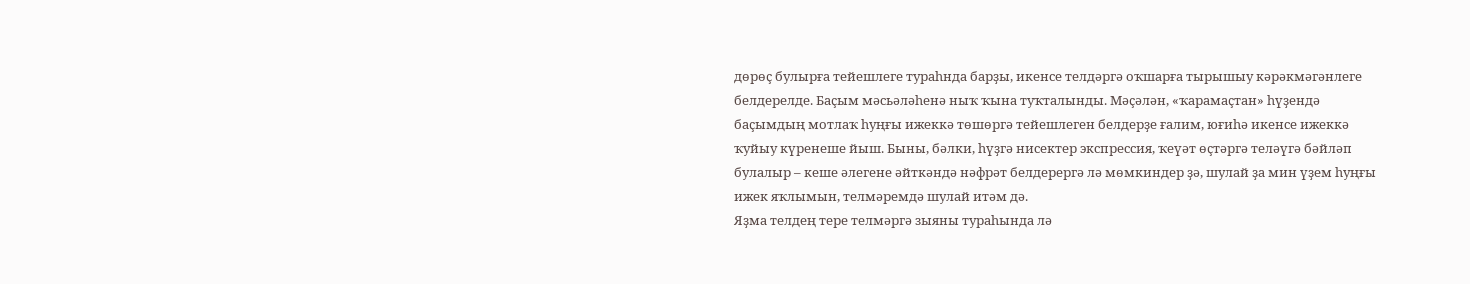дөрөҫ булырға тейешлеге тураһнда барҙы, икенсе телдәргә оҡшарға тырышыу кәрәкмәгәнлеге белдерелде. Баҫым мәсьәләһенә ныҡ ҡына туҡталынды. Мәҫәлән, «ҡарамаҫтан» һүҙендә баҫымдың мотлаҡ һуңғы ижеккә төшөргә тейешлеген белдерҙе ғалим, юғиһә икенсе ижеккә ҡуйыу күренеше йыш. Быны, бәлки, һүҙгә нисектер экспрессия, ҡеүәт өҫтәргә теләүгә бәйләп булалыр – кеше әлегене әйткәндә нәфрәт белдерергә лә мөмкиндер ҙә, шулай ҙа мин үҙем һуңғы ижек яҡлымын, телмәремдә шулай итәм дә.
Яҙма телдең тере телмәргә зыяны тураһында лә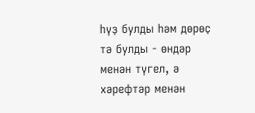һүҙ булды һәм дөрөҫ тә булды - өндәр менән түгел, ә хәрефтәр менән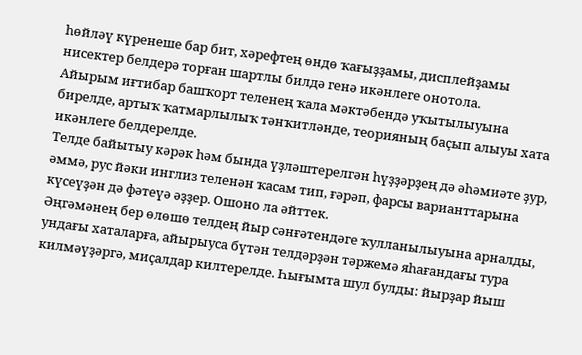һөйләү күренеше бар бит, хәрефтең өндө ҡағыҙҙамы, дисплейҙамы нисектер белдерә торған шартлы билдә генә икәнлеге онотола.
Айырым иғтибар башҡорт теленең ҡала мәктәбендә уҡытылыуына бирелде, артыҡ ҡатмарлылыҡ тәнҡитләнде, теорияның баҫып алыуы хата икәнлеге белдерелде.
Телде байытыу кәрәк һәм бында үҙләштерелгән һүҙҙәрҙең дә әһәмиәте ҙур, әммә, рус йәки инглиз теленән ҡасам тип, ғәрәп, фарсы варианттарына күсеүҙән дә фәтеүә әҙҙер. Ошоно ла әйттек.
Әңгәмәнең бер өлөшө телдең йыр сәнғәтендәге ҡулланылыуына арналды, ундағы хаталарға, айырыуса бүтән телдәрҙән тәржемә яһағандағы тура килмәүҙәргә, миҫалдар килтерелде. Һығымта шул булды: йырҙар йыш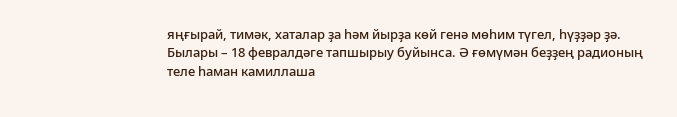яңғырай, тимәк, хаталар ҙа һәм йырҙа көй генә мөһим түгел, һүҙҙәр ҙә.
Былары – 18 февралдәге тапшырыу буйынса. Ә ғөмүмән беҙҙең радионың теле һаман камиллаша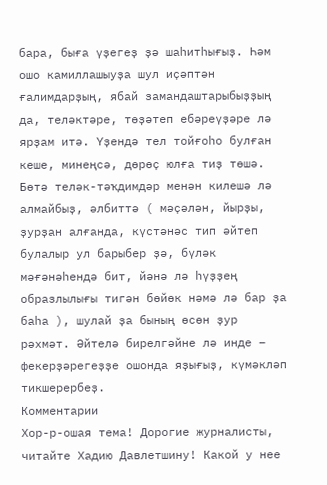бара, быға үҙегеҙ ҙә шаһитһығыҙ. Һәм ошо камиллашыуҙа шул иҫәптән ғалимдарҙың, ябай замандаштарыбыҙҙың да, теләктәре, төҙәтеп ебәреүҙәре лә ярҙам итә. Үҙендә тел тойғоһо булған кеше, минеңсә, дөрөҫ юлға тиҙ төшә. Бөтә теләк-тәҡдимдәр менән килешә лә алмайбыҙ, әлбиттә ( мәҫәлән, йырҙы, ҙурҙан алғанда, күстәнәс тип әйтеп булалыр ул барыбер ҙә, бүләк мәғәнәһендә бит, йәнә лә һүҙҙең образлылығы тигән бөйөк нәмә лә бар ҙа баһа ), шулай ҙа бының өсөн ҙур рәхмәт. Әйтелә бирелгәйне лә инде – фекерҙәрегеҙҙе ошонда яҙығыҙ, күмәкләп тикшерербеҙ.
Комментарии
Хор-р-ошая тема! Дорогие журналисты, читайте Хадию Давлетшину! Какой у нее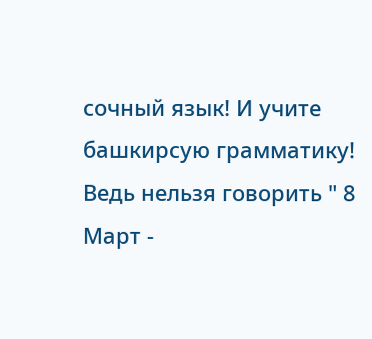сочный язык! И учите башкирсую грамматику! Ведь нельзя говорить " 8 Март -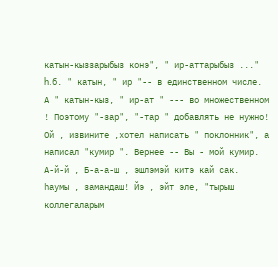катын-кыззарыбыз конэ", " ир-аттарыбыз ..." h.б. " катын, " ир "-- в единственном числе. А " катын-кыз, " ир-ат " --- во множественном ! Поэтому "-зар", "-тар " добавлять не нужно!
Ой , извините ,хотел написать " поклонник", а написал "кумир ". Вернее -- Вы - мой кумир. А-й-й , Б-а-а-ш , эшлэмэй китэ кай сак.
hаумы , замандаш! Йэ , эйт эле, "тырыш коллегаларым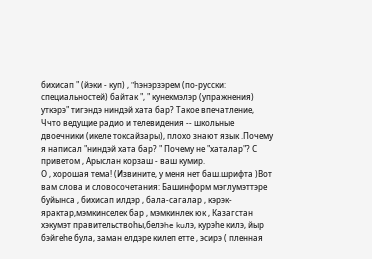бихисап " (йэки - куп) , "hэнэрзэрем (по-русски: специальностей) байтак ", " кунекмэлэр (упражнения) уткэрэ" тигэндэ ниндэй хата бар? Такое впечатление, Ччто ведущие радио и телевидения -- школьные двоечники (икеле токсайзары), плохо знают язык .Почему я написал "ниндэй хата бар? " Почему не "хаталар"? С приветом , Арыслан корзаш - ваш кумир.
О , хорошая тема! (Извините, у меня нет баш.шрифта )Вот вам слова и словосочетания: Башинформ мэглyмэттэре буйынса , бихисап илдэр , бала-сагалар , кэрэк-ярактар,мэмкинселек бар , мэмкинлек юк , Казагстан хэкумэт правительствоhы,белэhe kuлэ, курэhе килэ, йыр бэйгеhе була, заман елдэре килеп етте , эсирэ ( пленная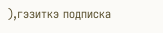),гэзиткэ подписка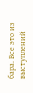бара. Все это из выступлений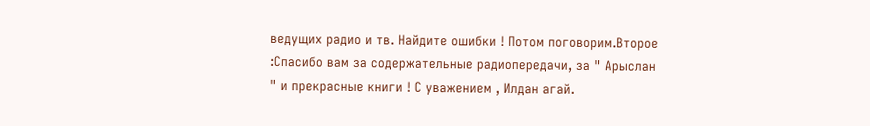ведущих радио и тв. Найдите ошибки ! Потом поговорим.Второе :Спасибо вам за содержательные радиопередачи, за " Арыслан " и прекрасные книги ! С уважением , Илдан агай.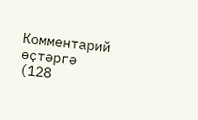Комментарий өҫтәргә
(128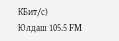КБит/с)
Юлдаш 105.5 FM